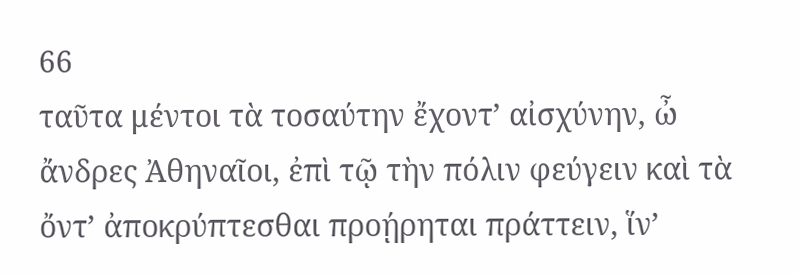66
ταῦτα μέντοι τὰ τοσαύτην ἔχοντʼ αἰσχύνην, ὦ ἄνδρες Ἀθηναῖοι, ἐπὶ τῷ τὴν πόλιν φεύγειν καὶ τὰ ὄντʼ ἀποκρύπτεσθαι προῄρηται πράττειν, ἵνʼ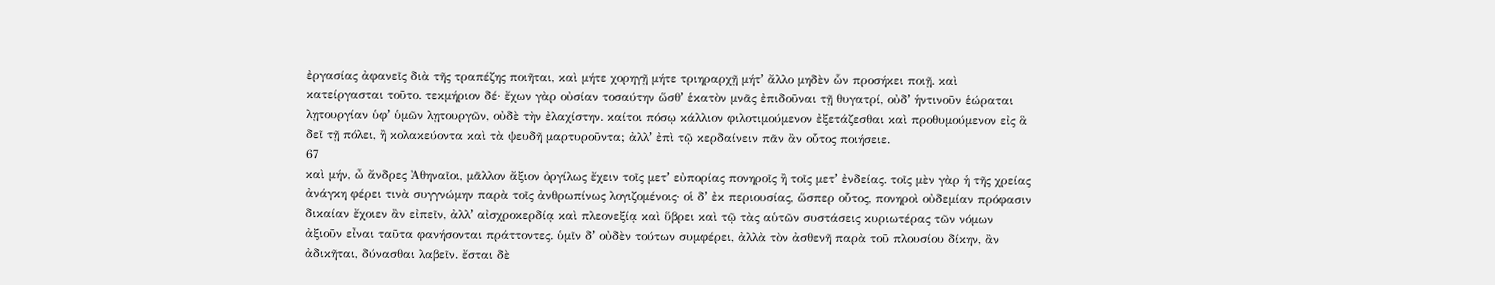ἐργασίας ἀφανεῖς διὰ τῆς τραπέζης ποιῆται, καὶ μήτε χορηγῇ μήτε τριηραρχῇ μήτʼ ἄλλο μηδὲν ὧν προσήκει ποιῇ. καὶ κατείργασται τοῦτο. τεκμήριον δέ· ἔχων γὰρ οὐσίαν τοσαύτην ὥσθʼ ἑκατὸν μνᾶς ἐπιδοῦναι τῇ θυγατρί, οὐδʼ ἡντινοῦν ἑώραται λῃτουργίαν ὑφʼ ὑμῶν λῃτουργῶν, οὐδὲ τὴν ἐλαχίστην. καίτοι πόσῳ κάλλιον φιλοτιμούμενον ἐξετάζεσθαι καὶ προθυμούμενον εἰς ἃ δεῖ τῇ πόλει, ἢ κολακεύοντα καὶ τὰ ψευδῆ μαρτυροῦντα; ἀλλʼ ἐπὶ τῷ κερδαίνειν πᾶν ἂν οὗτος ποιήσειε.
67
καὶ μήν, ὦ ἄνδρες Ἀθηναῖοι, μᾶλλον ἄξιον ὀργίλως ἔχειν τοῖς μετʼ εὐπορίας πονηροῖς ἢ τοῖς μετʼ ἐνδείας. τοῖς μὲν γὰρ ἡ τῆς χρείας ἀνάγκη φέρει τινὰ συγγνώμην παρὰ τοῖς ἀνθρωπίνως λογιζομένοις· οἱ δʼ ἐκ περιουσίας, ὥσπερ οὗτος, πονηροὶ οὐδεμίαν πρόφασιν δικαίαν ἔχοιεν ἂν εἰπεῖν, ἀλλʼ αἰσχροκερδίᾳ καὶ πλεονεξίᾳ καὶ ὕβρει καὶ τῷ τὰς αὑτῶν συστάσεις κυριωτέρας τῶν νόμων ἀξιοῦν εἶναι ταῦτα φανήσονται πράττοντες. ὑμῖν δʼ οὐδὲν τούτων συμφέρει, ἀλλὰ τὸν ἀσθενῆ παρὰ τοῦ πλουσίου δίκην, ἂν ἀδικῆται, δύνασθαι λαβεῖν. ἔσται δὲ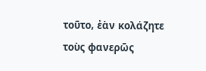τοῦτο, ἐὰν κολάζητε τοὺς φανερῶς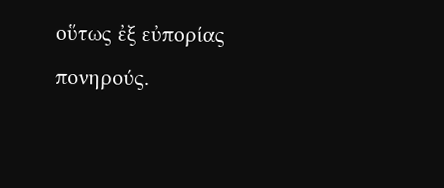οὕτως ἐξ εὐπορίας πονηρούς.